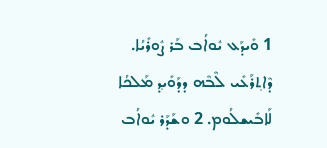1 ܘܺܝܕܰܥ ܝܽܘܐܳܒ ܒܰܪ ܨܽܘܪܺܝܳܐ. ܕܶܐܬ݂ܪܰܥܺܝ ܠܶܒܶܗ ܕܕܰܘܺܝܕ݂ ܡܰܠܟܳܐ ܠܰܐܒܺܝܫܠܳܘܡ. 2 ܘܫܰܕܰܪ ܝܽܘܐܳܒ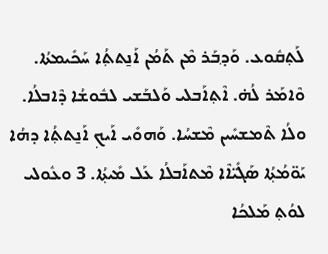ܠܰܬ݂ܩܽܘܥ. ܘܰܕ݂ܒܰܪ ܡܶܢ ܬܰܡܳܢ ܐܰܢ̱ܬܬ݂ܳܐ ܚܰܟܺܝܡܬܳܐ. ܘܶܐܡܰܪ ܠܳܗ̇. ܐܶܬ݂ܐܰܒܠܝ ܘܰܠܒܰܫܝ ܠܒܽܘܫܳܐ ܕܶܐܒܠܳܐ. ܘܠܳܐ ܬܶܡܫܚܺܝܢ ܡܶܫܚܳܐ. ܘܰܗܘܺܝ ܐܰܝܟ݂ ܐܰܢ̱ܬܬ݂ܳܐ ܕܗܳܐ ܝܰܘ̈ܡܳܬ݂ܳܐ ܣܰܓܺܝ̈ܐܶܐ ܡܶܬܐܰܒܠܳܐ ܥܰܠ ܡܺܝܬ݂ܳܐ. 3 ܘܥܽܘܠܝ ܠܘܳܬ݂ ܡܰܠܟܳܐ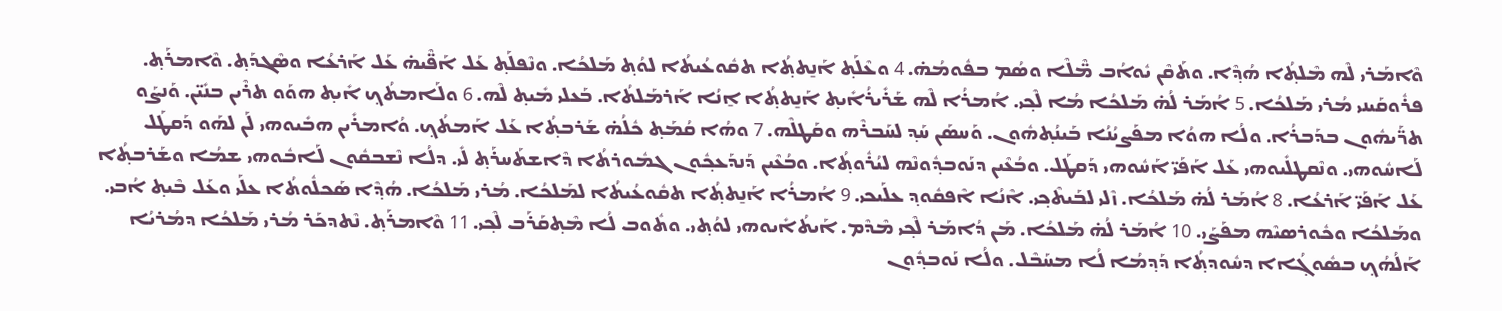ܘܶܐܡܰܪܝ ܠܶܗ ܡܶܠܬ݂ܳܐ ܗܳܕ݂ܶܐ. ܘܬܰܩܶܢ ܝܽܘܐܳܒ ܡ̈ܶܠܶܐ ܘܣܳܡ ܒܦܽܘܡܳܗ̇. 4 ܘܥܶܠܰܬ݂ ܐܰܢ̱ܬܬ݂ܳܐ ܬܩܽܘܥܳܝܬܳܐ ܠܘܳܬ݂ ܡܰܠܟܳܐ. ܘܢܶܦܠܰܬ݂ ܥܰܠ ܐܰܦ̈ܶܝܗ̇ ܥܰܠ ܐܰܪܥܳܐ ܘܣܶܓܕܰܬ݂. ܘܶܐܡܪܰܬ݂. ܦܪܽܘܩܰܝܢܝ ܡܳܪܝ ܡܰܠܟܳܐ. 5 ܐܳܡܰܪ ܠܳܗ̇ ܡܰܠܟܳܐ ܡܳܐ ܠܶܟ݂ܝ. ܐܳܡܪܳܐ ܠܶܗ ܫܰܪܺܝܪܳܐܺܝܬ݂ ܐܰܢ̱ܬܬ݂ܳܐ ܐ̱ܢܳܐ ܐܰܪܡܰܠܬܳܐ. ܒܰܥܠܝ ܡܺܝܬ݂ ܠܶܗ. 6 ܘܠܰܐܡܬܳܟ݂ ܐܺܝܬ݂ ܗܘܰܘ ܬܪܶܝܢ ܒܢܺܝ̈ܢ. ܘܰܢܨܰܘ ܬܖ̈ܰܝܗܽܘܢ ܒܕܰܒܪܳܐ. ܘܠܳܐ ܗܘܳܐ ܡܦܰܨܝܳܢܳܐ ܒܰܝܢܳܬ݂ܗܽܘܢ. ܘܰܚܣܰܢ ܚܰܕ݂ ܠܚܰܒܪܶܗ ܘܩܰܛܠܶܗ. 7 ܘܗܳܐ ܩܳܡܰܬ݂ ܟܽܠܳܗ̇ ܫܰܪܒܬ݂ܳܐ ܥܰܠ ܐܰܡܬܳܟ݂. ܘܳܐܡܪܺܝܢ ܗܒܺܝܘܗܝ ܠܰܢ ܠܗܰܘ ܕܰܩܛܰܠ ܠܰܐܚܽܘܗܝ. ܘܢܶܩܛܠܺܝܘܗܝ ܥܰܠ ܐܰܦܰܝ̈ ܐܰܚܽܘܗܝ ܕܰܩܛܰܠ. ܘܒܳܥܶܝܢ ܕܢܰܘܒܕ݂ܽܘܢܶܗ ܠܝܳܪܽܘܬ݂ܳܐ. ܘܒܳܥܶܝܢ ܕܰܢܕܰܥܟ݂ܽܘܢ ܓܡܽܘܪܬܳܐ ܕܶܐܫܬܰܚܪܰܬ݂ ܠܺܝ. ܕܠܳܐ ܢܶܫܒܩܽܘܢ ܠܰܐܒܽܘܗܝ ܫܡܳܐ ܘܫܰܪܒܬ݂ܳܐ ܥܰܠ ܐܰܦܰܝ̈ ܐܰܪܥܳܐ. 8 ܐܳܡܰܪ ܠܳܗ̇ ܡܰܠܟܳܐ. ܙܶܠܝ ܠܒܰܝܬܶܟ݂ܝ. ܐܶܢܳܐ ܐܶܦܩܽܘܕ݂ ܥܠܰܝܟܝ. 9 ܐܳܡܪܳܐ ܐܰܢ̱ܬܬ݂ܳܐ ܬܩܽܘܥܳܝܬܳܐ ܠܡܰܠܟܳܐ. ܡܳܪܝ ܡܰܠܟܳܐ. ܗܳܕ݂ܶܐ ܣܰܟܠܽܘܬܳܐ ܥܠܰܝ ܘܥܰܠ ܒܶܝܬ݂ ܐܳܒܝ. ܘܡܰܠܟܳܐ ܘܟܽܘܪܣܝܶܗ ܡܦܰܨܰܝ. 10 ܐܳܡܰܪ ܠܳܗ̇ ܡܰܠܟܳܐ. ܡܰܢ ܕܳܐܡܰܪ ܠܶܟ݂ܝ ܡܶܕܶܡ. ܐܰܝܬܳܐܺܝܘܗܝ ܠܘܳܬ݂ܝ. ܘܬܽܘܒ ܠܳܐ ܡܶܬ݂ܩܰܪܰܒ ܠܶܟ݂ܝ. 11 ܘܶܐܡܪܰܬ݂. ܢܶܬܕܟܰܪ ܡܳܪܝ ܡܰܠܟܳܐ ܕܡܳܪܝܳܐ ܐܰܠܳܗܳܟ݂ ܒܣܽܘܓ݂ܳܐܐ ܕܚܽܘܕܬ݂ܳܐ ܕܰܕ݂ܡܳܐ ܠܳܐ ܡܚܰܒܶܠ. ܘܠܳܐ ܢܰܘܒܕ݂ܽܘܢ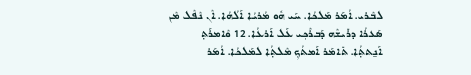ܠܒܶܪܝ. ܐܳܡܰܪ ܡܰܠܟܳܐ. ܚܰܝ ܗܽܘ ܡܳܪܝܳܐ ܐܰ‌ܠܳܗܳܐ. ܐܶܢ ܢܶܦܶܠ ܡܶܢ ܣܰܥܪܳܐ ܕܪܺܝܫܶܗ ܕܰܒܪܶܟ݂ܝ ܥܰܠ ܐܰܪܥܳܐ. 12 ܘܶܐܡܪܰܬ݂ ܐܰܢ̱ܬܬ݂ܳܐ. ܬܺܐܡܰܪ ܐܰܡܬܳܟ݂ ܡܶܠܬ݂ܳܐ ܠܡܰܠܟܳܐ. ܐܳܡܰܪ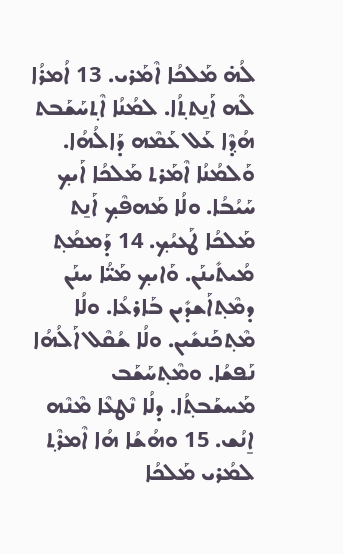ܠܳܗ̇ ܡܰܠܟܳܐ ܐܶܡܰܪܝ. 13 ܐܳܡܪܳܐ ܠܶܗ ܐܰܢ̱ܬܬ݂ܳܐ. ܠܡܳܢܳܐ ܐܶܬ݂ܚܰܫܰܒܬ ܗܳܕ݂ܶܐ ܥܰܠ ܥܰܡܶܗ ܕܰܐ‌ܠܳܗܳܐ. ܘܰܠܡܳܢܳܐ ܐܶܡܰܪܬ ܡܰܠܟܳܐ ܐܰܝܟ݂ ܚܰܝܳܒܳܐ. ܘܠܳܐ ܡܰܗܦܶܟ݂ ܐܰܢ̱ܬ ܡܰܠܟܳܐ ܛܰܥܝܳܟ݂. 14 ܕܰܡܡܳܬ݂ ܡܳܝܬܺܝܢܰܢ. ܘܰܐܝܟ݂ ܡܰܝ̈ܳܐ ܚܢܰܢ ܕܡܶܬ݂ܐܰܫܕܺܝܢ ܒܰܐܪܥܳܐ. ܘܠܳܐ ܡܶܬ݂ܟܰܢܫܺܝܢ. ܘܠܳܐ ܫܳܩܶܠ ܐܰ‌ܠܳܗܳܐ ܢܰܦܫܳܐ. ܘܡܶܬ݂ܚܰܫܰܒ ܡܰܚܫܰܒܬ݂ܳܐ. ܕܠܳܐ ܢܶܛܥܶܐ ܡܶܢܶܗ ܐ̱ܢܳܫ. 15 ܘܗܳܫܳܐ ܗܳܐ ܐܶܡܪܶܬ݂ ܠܡܳܪܝ ܡܰܠܟܳܐ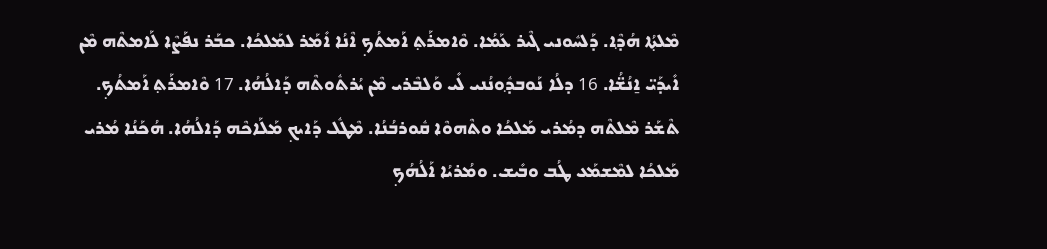ܡܶܠܬ݂ܳܐ ܗܳܕ݂ܶܐ. ܕܰܠܚܽܘܢܝ ܓܶܝܪ ܥܰܡܳܐ. ܘܶܐܡܪܰܬ݂ ܐܰܡܬܳܟ݂ ܐܶܢܳܐ ܐܺܡܰܪ ܠܡܰܠܟܳܐ. ܟܒܰܪ ܢܦܰܨܶܐ ܠܰܐܡܬܶܗ ܡܶܢ ܐܺܝܕܰܝ̈ ܐ̱ܢܳܫ̈ܳܐ. 16 ܕܠܳܐ ܢܰܘܒܕ݂ܽܘܢܳܢܝ ܠܺܝ ܘܰܠܒܶܪܝ ܡܶܢ ܝܳܪܬܽܘܬܶܗ ܕܰܐ‌ܠܳܗܳܐ. 17 ܘܶܐܡܪܰܬ݂ ܐܰܡܬܳܟ݂. ܬܶܫܰܪ ܡܶܠܬܶܗ ܕܡܳܪܝ ܡܰܠܟܳܐ ܘܬܶܗܘܶܐ ܩܽܘܪܒܳܢܳܐ. ܡܶܛܽܠ ܕܰܐܝܟ݂ ܡܰܠܰܐܟܶܗ ܕܰܐ‌ܠܳܗܳܐ. ܗܳܟܰܢܳܐ ܡܳܪܝ ܡܰܠܟܳܐ ܠܡܶܫܡܰܥ ܛܳܒ ܘܒܺܝܫ. ܘܡܳܪܝܳܐ ܐܰܠܳܗܳܟ݂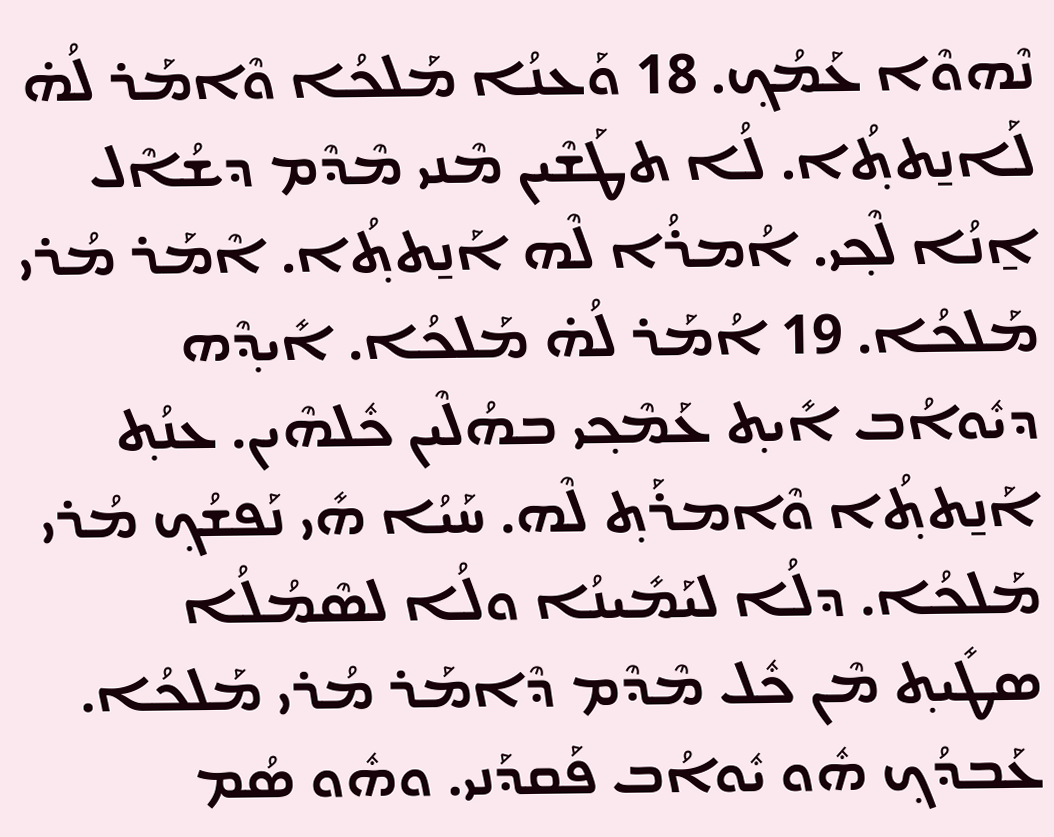ܢܶܗܘܶܐ ܥܰܡܳܟ݂. 18 ܘܰܥܢܳܐ ܡܰܠܟܳܐ ܘܶܐܡܰܪ ܠܳܗ̇ ܠܰܐܢ̱ܬܬ݂ܳܐ. ܠܳܐ ܬܛܰܫܶܝܢ ܡܶܢܝ ܡܶܕܶܡ ܕܫܳܐܶܠ ܐ̱ܢܳܐ ܠܶܟ݂ܝ. ܐܳܡܪܳܐ ܠܶܗ ܐܰܢ̱ܬܬ݂ܳܐ. ܐܶܡܰܪ ܡܳܪܝ ܡܰܠܟܳܐ. 19 ܐܳܡܰܪ ܠܳܗ̇ ܡܰܠܟܳܐ. ܐܺܝܕ݂ܶܗ ܕܝܽܘܐܳܒ ܐܺܝܬ݂ ܥܰܡܶܟ݂ܝ ܒܗܳܠܶܝܢ ܟܽܠܗܶܝܢ. ܥܢܳܬ݂ ܐܰܢ̱ܬܬ݂ܳܐ ܘܶܐܡܪܰܬ݂ ܠܶܗ. ܚܰܝܳܐ ܗܺܝ ܢܰܦܫܳܟ݂ ܡܳܪܝ ܡܰܠܟܳܐ. ܕܠܳܐ ܠܝܰܡܺܝܢܳܐ ܘܠܳܐ ܠܣܶܡܳܠܳܐ ܣܛܺܝܬ݂ ܡܶܢ ܟܽܠ ܡܶܕܶܡ ܕܶܐܡܰܪ ܡܳܪܝ ܡܰܠܟܳܐ. ܥܰܒܕܳܟ݂ ܗܽܘ ܝܽܘܐܳܒ ܦܰܩܕܰܢܝ. ܘܗܽܘ ܣܳܡ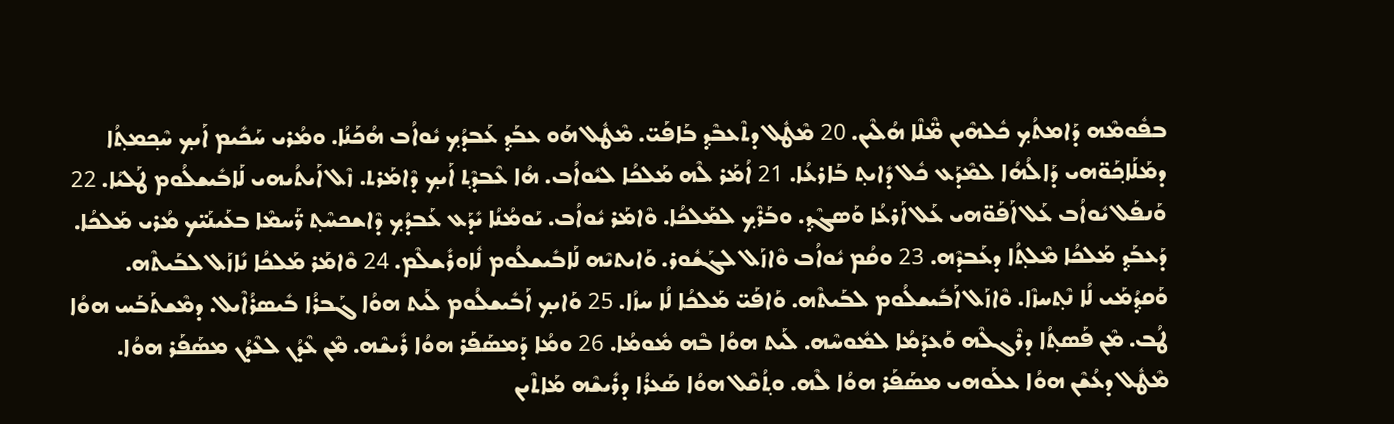ܒܦܽܘܡܶܗ ܕܰܐܡܬܳܟ݂ ܟܽܠܗܶܝܢ ܡ̈ܶܠܶܐ ܗܳܠܶܝܢ. 20 ܡܶܛܽܠ ܕܬܶܥܒܶܕ݂ ܒܰܐܦܰܝ̈. ܡܶܛܽܠ ܗܰܘ ܥܒܰܕ݂ ܥܰܒܕܳܟ݂ ܝܽܘܐܳܒ ܗܳܟܰܢܳܐ. ܘܡܳܪܝ ܚܰܟܺܝܡ ܐܰܝܟ݂ ܚܶܟ݂ܡܬ݂ܳܐ ܕܡܰܠܰܐܟ݂ܰܘ̈ܗܝ ܕܰܐ‌ܠܳܗܳܐ ܠܡܶܕܰܥ ܟܽܠ ܕܺܐܝܬ݂ ܒܰܐܪܥܳܐ. 21 ܐܳܡܰܪ ܠܶܗ ܡܰܠܟܳܐ ܠܝܽܘܐܳܒ. ܗܳܐ ܥܶܒܕܶܬ݂ ܐܰܝܟ݂ ܕܶܐܡܰܪܬ. ܙܶܠ ܐܰܝܬܳܝܗܝ ܠܰܐܒܺܝܫܠܳܘܡ ܛܰܠܝܳܐ. 22 ܘܰܢܦܰܠ ܝܽܘܐܳܒ ܥܰܠ ܐܰܦܰܘ̈ܗܝ ܥܰܠ ܐܰܪܥܳܐ ܘܰܣܓܶܕ݂. ܘܒܰܪܶܟ݂ ܠܡܰܠܟܳܐ. ܘܶܐܡܰܪ ܝܽܘܐܳܒ. ܝܰܘܡܳܢܳܐ ܝܺܕܰܥ ܥܰܒܕܳܟ݂ ܕܶܐܫܟܚܶܬ݂ ܖ̈ܰܚܡܶܐ ܒܥܰܝܢܰܝ̈ܟ ܡܳܪܝ ܡܰܠܟܳܐ. ܕܰܥܒܰܕ݂ ܡܰܠܟܳܐ ܡܶܠܬ݂ܳܐ ܕܥܰܒܕܶܗ. 23 ܘܩܳܡ ܝܽܘܐܳܒ ܘܶܐܙܰܠ ܠܓܰܫܽܘܪ. ܘܰܐܝܬܝܶܗ ܠܰܐܒܺܝܫܠܳܘܡ ܠܽܐܘܪܺܫܠܶܡ. 24 ܘܶܐܡܰܪ ܡܰܠܟܳܐ ܢܺܐܙܰܠ ܠܒܰܝܬܶܗ. ܘܰܩܕ݂ܳܡܰܝ ܠܳܐ ܢܶܬ݂ܚܙܶܐ. ܘܶܐܙܰܠ ܐܰܒܺܝܫܠܳܘܡ ܠܒܰܝܬܶܗ. ܘܰܐܦܰܝ̈ ܡܰܠܟܳܐ ܠܳܐ ܚܙܳܐ. 25 ܘܰܐܝܟ݂ ܐܰܒܺܝܫܠܳܘܡ ܠܰܝܬ ܗܘܳܐ ܓܰܒܪܳܐ ܒܺܝܣܪܳܐܶܝܠ. ܕܡܶܫܬܰܒܰܚ ܗܘܳܐ ܛܳܒ. ܡܶܢ ܦܰܣܬ݂ܳܐ ܕܪܶܓܠܶܗ ܘܰܥܕܰܡܳܐ ܠܡܽܘܚܶܗ. ܠܰܝܬ ܗܘܳܐ ܒܶܗ ܡܽܘܡܳܐ. 26 ܘܡܳܐ ܕܰܡܣܰܦܰܪ ܗܘܳܐ ܪܺܝܫܶܗ. ܡܶܢ ܥܶܕܳܢ ܠܥܶܕܳܢ ܡܣܰܦܰܪ ܗܘܳܐ. ܡܶܛܽܠ ܕܥܳܫܶܢ ܗܘܳܐ ܥܠܰܘܗܝ ܡܣܰܦܰܪ ܗܘܳܐ ܠܶܗ. ܘܬ݂ܳܩܶܠ ܗܘܳܐ ܣܰܥܪܳܐ ܕܪܺܝܫܶܗ ܡܰܐܬܶܝܢ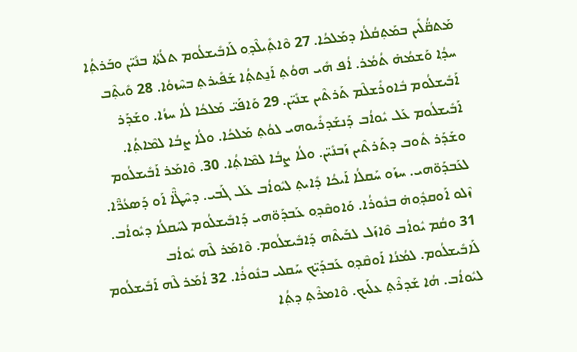ܡܰܬܩ̈ܳܠܺܝܢ ܒܡܰܬ݂ܩܳܠܳܐ ܕܡܰܠܟܳܐ. 27 ܘܶܐܬ݂ܺܝܠܶܕ݂ܘ ܠܰܐܒܺܝܫܠܳܘܡ ܬܠܳܬܳܐ ܒܢܺܝ̈ܢ ܘܒܰܪܬ݂ܳܐ ܚܕ݂ܳܐ ܘܰܫܡܳܗ̇ ܬܳܡܳܪ. ܐܳܦ ܗܺܝ ܗܘܳܬ݂ ܐܰܢ̱ܬܬ݂ܳܐ ܫܰܦܺܝܪܬ݂ ܒܚܶܙܘܳܐ. 28 ܘܺܝܬ݂ܶܒ ܐܰܒܺܝܫܠܳܘܡ ܒܽܐܘܪܺܫܠܶܡ ܬܰܪܬܶܝܢ ܫܢܺܝ̈ܢ. 29 ܘܰܐܦܰܝ̈ ܡܰܠܟܳܐ ܠܳܐ ܚܙܳܐ. ܘܫܰܕܰܪ ܐܰܒܺܝܫܠܳܘܡ ܥܰܠ ܝܽܘܐܳܒ ܕܰܢܫܰܕܪܺܝܘܗܝ ܠܘܳܬ݂ ܡܰܠܟܳܐ. ܘܠܳܐ ܨܒܳܐ ܠܡܶܐܬ݂ܳܐ. ܘܫܰܕܰܪ ܬܽܘܒ ܕܬܰܪܬܶܝܢ ܙܰܒܢܺܝ̈ܢ. ܘܠܳܐ ܨܒܳܐ ܠܡܶܐܬ݂ܳܐ. 30. ܘܶܐܡܰܪ ܐܰܒܺܝܫܠܳܘܡ ܠܥܰܒܕܰܘ̈ܗܝ. ܚܙܰܘ ܚܰܩܠܳܐ ܐܰܝܟܳܐ ܕܺܐܝܬ݂ ܠܝܽܘܐܳܒ ܥܰܠ ܓܰܒܝ. ܕܚܶܛ̈ܶܐ ܐܰܘ ܕܰܣܥܳܖ̈ܶܐ. ܙܶܠܘ ܐܰܘܩܕ݂ܽܘܗ̇ ܒܢܽܘܪܳܐ. ܘܰܐܘܩܶܕ݂ܘ ܥܰܒܕܰܘ̈ܗܝ ܕܰܐܒܺܝܫܠܳܘܡ ܠܚܰܩܠܳܐ ܕܝܽܘܐܳܒ. 31 ܘܩܳܡ ܝܽܘܐܳܒ ܘܶܐܙܰܠ ܠܒܰܝܬܶܗ ܕܰܐܒܺܝܫܠܳܘܡ. ܘܶܐܡܰܪ ܠܶܗ ܝܽܘܐܳܒ ܠܰܐܒܺܝܫܠܳܘܡ. ܠܡܳܢܳܐ ܐܰܘܩܶܕ݂ܘ ܥܰܒܕܰܝ̈ܟ ܚܰܩܠܝ ܒܢܽܘܪܳܐ. 32 ܐܳܡܰܪ ܠܶܗ ܐܰܒܺܝܫܠܳܘܡ ܠܝܽܘܐܳܒ. ܗܳܐ ܫܰܕܪܶܬ݂ ܥܠܰܝܟ. ܘܶܐܡܪܶܬ݂ ܕܬ݂ܳܐ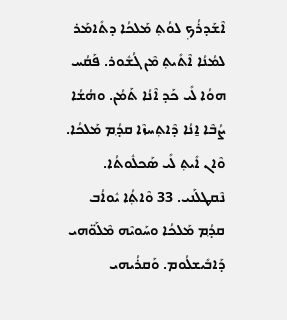ܐܶܫܰܕܪܳܟ݂ ܠܘܳܬ݂ ܡܰܠܟܳܐ ܕܬܺܐܡܰܪ ܠܡܳܢܳܐ ܐܶܬܺܝܬ݂ ܡܶܢ ܓܳܫܽܘܪ. ܦܰܩܳܚ ܗܘܳܐ ܠܺܝ ܟܰܕ ܐܶܢܳܐ ܬܰܡܳܢ. ܘܗܳܫܳܐ ܨܳܒܶܐ ܐ̱ܢܳܐ ܕܶܐܬ݂ܚܙܶܐ ܩܕ݂ܳܡ ܡܰܠܟܳܐ. ܘܶܐܢ ܐܺܝܬ݂ ܠܺܝ ܣܰܟܠܽܘܬܳܐ. ܢܶܩܛܠܰܢܝ. 33 ܘܶܐܬ݂ܳܐ ܝܽܘܐܳܒ ܩܕ݂ܳܡ ܡܰܠܟܳܐ ܘܚܰܘܝܶܗ ܡܶܠܰܘ̈ܗܝ ܕܰܐܒܺܝܫܠܳܘܡ. ܘܰܩܪܳܝܗܝ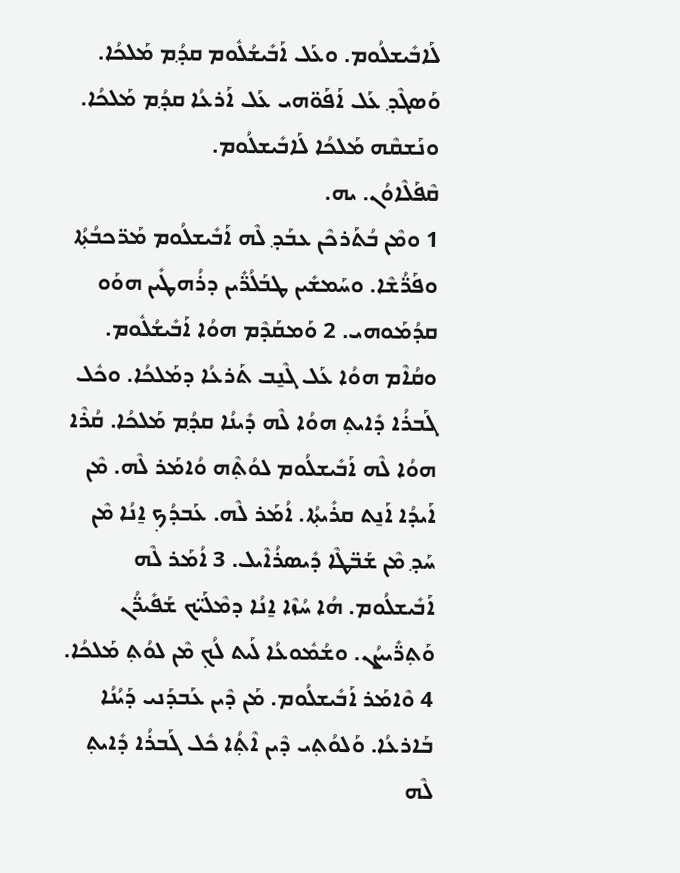ܠܰܐܒܺܝܫܠܳܘܡ. ܘܥܰܠ ܐܰܒܺܝܫܳܠܽܘܡ ܩܕ݂ܳܡ ܡܰܠܟܳܐ. ܘܰܣܓܶܕ݂ ܥܰܠ ܐܰܦܰܘ̈ܗܝ ܥܰܠ ܐܰܪܥܳܐ ܩܕ݂ܳܡ ܡܰܠܟܳܐ. ܘܢܰܫܩܶܗ ܡܰܠܟܳܐ ܠܰܐܒܺܝܫܠܳܘܡ.
ܩܶܦܰܠܶܐܘܳܢ. ܝܗ.
1 ܘܡܶܢ ܒܳܬܰܪܟܶܢ ܥܒܰܕ݂ ܠܶܗ ܐܰܒܺܝܫܠܳܘܡ ܡܰܖ̈ܟܒܳܬ݂ܳܐ ܘܦܰܖ̈ܳܫܶܐ. ܘܚܰܡܫܺܝܢ ܛܒܰܠܳܖ̈ܺܝܢ ܕܪܳܗܛܺܝܢ ܗܘܰܘ ܩܕܳܡܰܘܗܝ. 2 ܘܰܡܩܰܕܶܡ ܗܘܳܐ ܐܰܒܺܝܫܳܠܽܘܡ. ܘܩܳܐܶܡ ܗܘܳܐ ܥܰܠ ܓܶܢ̱ܒ ܬܰܪܥܳܐ ܕܡܰܠܟܳܐ. ܘܟܽܠ ܓܰܒܪܳܐ ܕܺܐܝܬ݂ ܗܘܳܐ ܠܶܗ ܕܺܝܢܳܐ ܩܕ݂ܳܡ ܡܰܠܟܳܐ. ܩܳܪܶܐ ܗܘܳܐ ܠܶܗ ܐܰܒܺܝܫܠܳܘܡ ܠܘܳܬ݂ܶܗ ܘܳܐܡܰܪ ܠܶܗ. ܡܶܢ ܐܰܝܕܳܐ ܐܰܢ̱ܬ ܩܪܺܝܬ݂ܳܐ. ܐܳܡܰܪ ܠܶܗ. ܥܰܒܕܳܟ݂ ܐ̱ܢܳܐ ܡܶܢ ܚܰܕ݂ ܡܶܢ ܫܰܒ̈ܛܶܐ ܕܺܝܣܪܳܐܶܝܠ. 3 ܐܳܡܰܪ ܠܶܗ ܐܰܒܺܝܫܠܳܘܡ. ܗܳܐ ܚܳܙܶܐ ܐ̱ܢܳܐ ܕܡܶܠܰܝ̈ܟ ܫܰܦܺܝܖ̈ܳܢ ܘܰܬ݂ܖ̈ܺܝܨܳܢ. ܘܫܳܡܽܘܥܳܐ ܠܰܝܬ ܠܳܟ݂ ܡܶܢ ܠܘܳܬ݂ ܡܰܠܟܳܐ. 4 ܘܶܐܡܰܪ ܐܰܒܺܝܫܠܳܘܡ. ܡܰܢ ܕܶܝܢ ܥܰܒܕܰܢܝ ܕܰܝܳܢܳܐ ܒܰܐܪܥܳܐ. ܘܰܠܘܳܬ݂ܝ ܕܶܝܢ ܐܶܬ݂ܳܐ ܟܽܠ ܓܰܒܪܳܐ ܕܺܐܝܬ݂ ܠܶܗ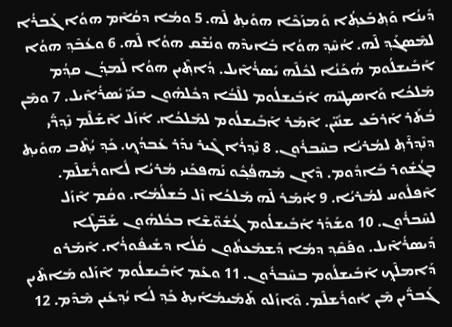ܕܺܝܢܳܐ ܘܰܬ݂ܒܰܥܬ݂ܳܐ ܘܰܡܙܰܟܶܐ ܗܘܺܝܬ݂ ܠܶܗ. 5 ܘܡܳܐ ܕܩܳܐܶܡ ܗܘܳܐ ܓܰܒܪܳܐ ܠܡܶܣܓܰܕ݂ ܠܶܗ. ܐܳܚܶܕ݂ ܗܘܳܐ ܒܺܐܝܕܶܗ ܘܢܳܫܶܩ ܗܘܳܐ ܠܶܗ. 6 ܘܥܳܒܶܕ݂ ܗܘܳܐ ܐܰܒܺܝܫܠܳܘܡ ܗܳܟܰܢܳܐ ܠܟܽܠܶܗ ܝܺܣܪܳܐܶܝܠ. ܕܳܐܬ݂ܶܝܢ ܗܘܳܐ ܠܰܡܕ݂ܳܢ ܩܕ݂ܳܡ ܡܰܠܟܳܐ ܘܰܐܣܛܝܶܗ ܐܰܒܺܝܫܠܳܘܡ ܠܠܶܒܳܐ ܕܟܽܠܗܽܘܢ ܒܢܰܝ̈ ܝܺܣܪܳܐܶܝܠ. 7 ܘܡܶܢ ܒܳܬܰܪ ܐܰܪܒܰܥ ܫܢܺܝ̈ܢ. ܐܶܡܰܪ ܐܰܒܺܝܫܠܳܘܡ ܠܡܰܠܟܳܐ. ܐܺܙܰܠ ܐܶܫܰܠܶܡ ܢܶܕ݂ܖ̈ܰܝ ܕܢܶܕ݂ܪܶܬ݂ ܠܡܳܪܝܳܐ ܒܚܶܒܪܽܘܢ. 8 ܢܶܕ݂ܪܳܐ ܓܶܝܪ ܢܕܰܪ ܥܰܒܕܳܟ݂. ܟܰܕ݂ ܝܳܬ݂ܶܒ ܗܘܺܝܬ݂ ܒܓܳܫܽܘܪ ܒܰܐܕܽܘܡ. ܕܶܐܢ ܡܰܗܦܳܟ݂ܽܘ ܢܰܗܦܟܰܢܝ ܡܳܪܝܳܐ ܠܽܐܘܪܺܫܠܶܡ. ܐܶܦܠܽܘܚ ܠܡܳܪܝܳܐ. 9 ܐܳܡܰܪ ܠܶܗ ܡܰܠܟܳܐ ܙܶܠ ܒܰܫܠܳܡܳܐ. ܘܩܳܡ ܐܶܙܰܠ ܠܚܶܒܪܽܘܢ. 10 ܘܫܰܕܰܪ ܐܰܒܺܝܫܠܳܘܡ ܓܳܫܽܘ̈ܫܶܐ ܒܟܽܠܗܽܘܢ ܫܰܒ̈ܛܶܐ ܕܺܝܣܪܳܐܶܝܠ. ܘܦܰܩܶܕ݂ ܕܡܳܐ ܕܰܫܡܰܥܬܽܘܢ ܩܳܠܳܐ ܕܫܺܝܦܽܘܪܳܐ. ܐܶܡܰܪܘ ܕܰܐܡܠܶܟ݂ ܐܰܒܺܝܫܠܳܘܡ ܒܚܶܒܪܽܘܢ. 11 ܘܥܰܡ ܐܰܒܺܝܫܠܳܘܡ ܐܶܙܰܠܘ ܡܰܐܬܶܝܢ ܓܰܒܖ̈ܺܝܢ ܡܶܢ ܐܽܘܪܺܫܠܶܡ. ܘܶܐܙܰܠܘ ܬܰܡܺܝܡܳܐܺܝܬ݂ ܟܰܕ݂ ܠܳܐ ܝܳܕ݂ܥܺܝܢ ܡܶܕܶܡ. 12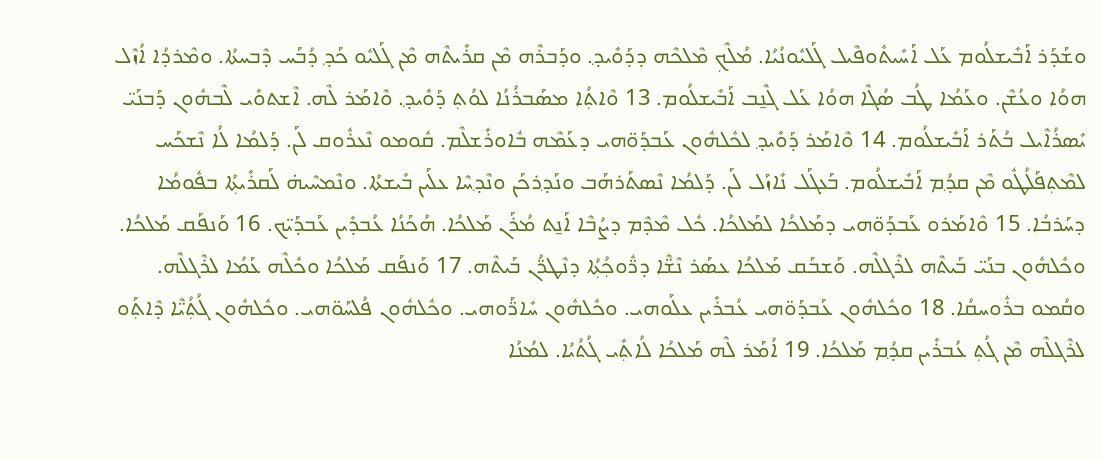ܘܫܰܕܰܪ ܐܰܒܺܝܫܠܳܘܡ ܥܰܠ ܐܰܚܺܝܬܽܘܦܶܝܠ ܓܰܠܝܽܘܢܳܝܳܐ. ܡܳܠܶܟ݂ ܡܶܠܟܶܗ ܕܕܰܘܺܝܕ݂. ܘܕܰܒܪܶܗ ܡܶܢ ܩܪܺܝܬܶܗ ܡܶܢ ܓܰܠܝܽܘ ܟܰܕ݂ ܕܳܒܰܚ ܕܶܒܚܬܳܐ. ܘܡܶܪܕܳܐ ܐܳܙܶܠ ܗܘܳܐ ܘܥܳܫܶܢ. ܘܥܰܡܳܐ ܛܳܒ ܣܳܓܶܐ ܗܘܳܐ ܥܰܠ ܓܶܢ̱ܒ ܐܰܒܺܝܫܠܳܘܡ. 13 ܘܶܐܬ݂ܳܐ ܡܣܰܒܪܳܢܳܐ ܠܘܳܬ݂ ܕܰܘܺܝܕ݂. ܘܶܐܡܰܪ ܠܶܗ. ܐܶܫܬܘܺܝ ܠܶܒܗܽܘܢ ܕܰܒܢܰܝ̈ ܝܺܣܪܳܐܶܝܠ ܒܳܬܰܪ ܐܰܒܺܝܫܠܳܘܡ. 14 ܘܶܐܡܰܪ ܕܰܘܺܝܕ݂ ܠܟܽܠܗܽܘܢ ܥܰܒܕܰܘ̈ܗܝ ܕܥܰܡܶܗ ܒܽܐܘܪܺܫܠܶܡ. ܩܽܘܡܘ ܢܶܥܪܽܘܩ ܠܰܢ. ܕܰܠܡܳܐ ܠܳܐ ܢܶܫܟܰܚ ܠܡܶܬ݂ܦܰܠܳܛܽܘ ܡܶܢ ܩܕ݂ܳܡ ܐܰܒܺܝܫܠܳܘܡ. ܒܰܥܓܰܠ ܢܺܐܙܰܠ ܠܰܢ. ܕܰܠܡܳܐ ܢܶܣܬܰܪܗܰܒ ܘܢܰܕ݂ܪܟܰܢ ܘܢܶܕ݂ܚܶܐ ܥܠܰܝܢ ܒܺܝܫܬܳܐ. ܘܢܶܡܚܶܝܗ̇ ܠܰܩܪܺܝܬ݂ܳܐ ܒܦܽܘܡܳܐ ܕܚܰܪܒܳܐ. 15 ܘܶܐܡܰܪܘ ܥܰܒܕܰܘ̈ܗܝ ܕܡܰܠܟܳܐ ܠܡܰܠܟܳܐ. ܟܽܠ ܡܶܕܶܡ ܕܨܳܒܶܐ ܐܰܢ̱ܬ ܡܳܪܰܢ ܡܰܠܟܳܐ. ܗܳܟܰܢܳܐ ܥܳܒܕܺܝܢ ܥܰܒܕܰܝ̈ܟ. 16 ܘܰܢܦܰܩ ܡܰܠܟܳܐ. ܘܟܽܠܗܽܘܢ ܒܢܰܝ̈ ܒܰܝܬܶܗ ܠܪܶܓܠܶܗ. ܘܰܫܒܰܩ ܡܰܠܟܳܐ ܥܣܰܪ ܢܶܫ̈ܶܐ ܕܖ̈ܽܘܟ݂ܳܬ݂ܳܐ ܕܢܶܛܖ̈ܳܢ ܒܰܝܬܶܗ. 17 ܘܰܢܦܰܩ ܡܰܠܟܳܐ ܘܟܽܠܶܗ ܥܰܡܳܐ ܠܪܶܓܠܶܗ. ܘܩܳܡܘ ܒܪܽܘܚܩܳܐ. 18 ܘܟܽܠܗܽܘܢ ܥܰܒܕܰܘ̈ܗܝ ܥܳܒܪܺܝܢ ܥܠܰܘܗܝ. ܘܟܽܠܗܽܘܢ ܚܺܐܖ̈ܰܘܗܝ. ܘܟܽܠܗܽܘܢ ܦܳܠܚܰܘ̈ܗܝ. ܘܟܽܠܗܽܘܢ ܓܳܬ݂ܳܝ̈ܶܐ ܕܶܐܬ݂ܰܘ ܠܪܶܓܠܶܗ ܡܶܢ ܓܳܬ݂ ܥܳܒܪܺܝܢ ܩܕ݂ܳܡ ܡܰܠܟܳܐ. 19 ܐܳܡܰܪ ܠܶܗ ܡܰܠܟܳܐ ܠܳܐܬ݂ܺܝ ܓܳܬܳܝܳܐ. ܠܡܳܢܳܐ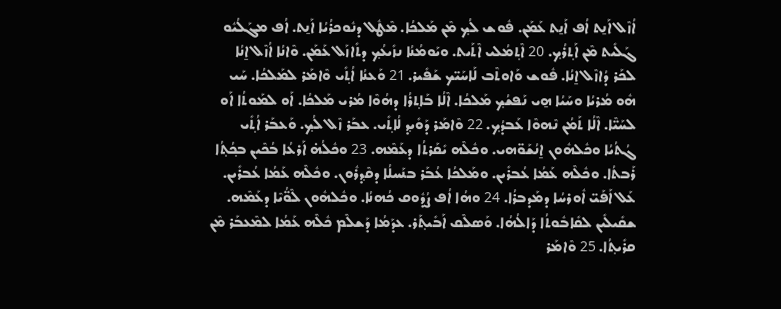ܐܳܙܶܠ ܐܰܢ̱ܬ ܐܳܦ ܐܰܢ̱ܬ ܥܰܡܰܢ. ܦܽܘܫ ܠܳܟ݂ ܡܶܢ ܡܰܠܟܳܐ. ܡܶܛܽܠ ܕܢܽܘܟܪܳܝܳܐ ܐܰܢ̱ܬ. ܐܳܦ ܡܓܰܠܳܝܽܘ ܓܰܠܺܝܬ ܡܶܢ ܐܰܬ݂ܪܳܟ݂. 20 ܐܶܬ݂ܡܳܠܝ ܐܶܬܰܝܬ. ܘܝܰܘܡܳܢܳܐ ܢܙܺܝܥܳܟ݂ ܕܬܺܐܙܰܠ ܥܰܡܰܢ. ܘܶܐܢܳܐ ܐܳܙܶܠ ܐ̱ܢܳܐ ܠܟܰܪ ܕܳܐܙܶܠ ܐ̱ܢܳܐ. ܦܽܘܫ ܘܰܐܘܬܶܒ ܠܰܐܚܰܝ̈ܟ ܫܰܦܺܝܪ. 21 ܘܰܥܢܳܐ ܐܳܬ݂ܺܝ ܘܶܐܡܰܪ ܠܡܰܠܟܳܐ. ܚܰܝ ܗܽܘ ܡܳܪܝܳܐ ܘܚܰܝܳܐ ܗ̱ܝ ܢܰܦܫܳܟ݂ ܡܰܠܟܳܐ. ܐܶܠܳܐ ܒܰܐܬ݂ܪܳܐ ܕܗܳܘܶܐ ܡܳܪܝ ܡܰܠܟܳܐ. ܐܰܘ ܠܡܰܘܬܳܐ ܐܰܘ ܠܚܰܝ̈ܶܐ. ܐܶܠܳܐ ܬܰܡܳܢ ܢܶܗܘܶܐ ܥܰܒܕܳܟ݂. 22 ܘܶܐܡܰܪ ܕܰܘܺܝܕ݂ ܠܳܐܬ݂ܺܝ. ܥܒܰܪ ܙܶܠ ܠܳܟ݂. ܘܰܥܒܰܪ ܐܳܬ݂ܺܝ ܓܳܬܳܝܳܐ ܘܟܽܠܗܽܘܢ ܐ̱ܢܳܫܰܘ̈ܗܝ. ܘܟܽܠܶܗ ܝܺܩܰܪܬܳܐ ܕܥܰܡܶܗ. 23 ܘܟܽܠܳܗ̇ ܐܰܪܥܳܐ ܒܳܟܶܝܢ ܒܟ݂ܳܬ݂ܳܐ ܪܰܒܬܳܐ. ܘܟܽܠܶܗ ܥܰܡܳܐ ܥܳܒܪܺܝܢ. ܘܡܰܠܟܳܐ ܥܳܒܰܪ ܒܢܰܚܠܳܐ ܕܩܶܕ݂ܪܽܘܢ. ܘܟܽܠܶܗ ܥܰܡܳܐ ܥܳܒܪܺܝܢ. ܥܰܠ ܐܰܦܰܝ̈ ܐܽܘܪܚܳܐ ܕܡܰܕܒܪܳܐ. 24 ܘܗܳܐ ܐܳܦ ܨܳܕܽܘܩ ܟܳܗܢܳܐ. ܘܟܽܠܗܽܘܢ ܠܶܘ̈ܳܝܶܐ ܕܥܰܡܶܗ. ܫܩܺܝܠܺܝܢ ܠܩܺܐܒܽܘܬܳܐ ܕܰܐ‌ܠܳܗܳܐ. ܘܰܣܠܶܩ ܐܰܒܺܝܬ݂ܰܪ. ܥܕܰܡܳܐ ܕܰܫܠܶܡ ܟܽܠܶܗ ܥܰܡܳܐ ܠܡܶܥܒܰܪ ܡܶܢ ܩܪܺܝܬ݂ܳܐ. 25 ܘܶܐܡܰܪ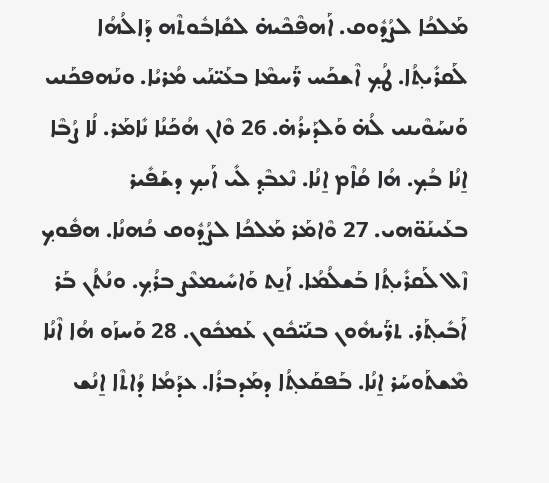ܡܰܠܟܳܐ ܠܨܳܕܽܘܩ. ܐܰܗܦܶܟܶܝܗ̇ ܠܩܺܐܒܽܘܬܶܗ ܕܰܐ‌ܠܳܗܳܐ ܠܰܩܪܺܝܬ݂ܳܐ. ܛܳܟ݂ ܐܶܫܟܰܚ ܖ̈ܰܚܡܶܐ ܒܥܰܝ̈ܢܰܝ ܡܳܪܝܳܐ. ܘܢܰܗܦܟܰܢܝ ܘܰܢܚܰܘܶܝܢܝ ܠܳܗ̇ ܘܰܠܕܰܝܪܳܗ̇. 26 ܘܶܐܢ ܗܳܟܰܢܳܐ ܢܺܐܡܰܪ. ܠܳܐ ܨܳܒܶܐ ܐ̱ܢܳܐ ܒܳܟ݂. ܗܳܐ ܩܳܐܶܡ ܐ̱ܢܳܐ. ܢܶܥܒܶܕ݂ ܠܺܝ ܐܰܝܟ݂ ܕܫܰܦܺܝܪ ܒܥܰܝܢܰܘ̈ܗܝ. 27 ܘܶܐܡܰܪ ܡܰܠܟܳܐ ܠܨܳܕܽܘܩ ܟܳܗܢܳܐ. ܗܦܽܘܟ݂ ܙܶܠ ܠܰܩܪܺܝܬ݂ܳܐ ܒܰܫܠܳܡܳܐ. ܐܰܢ̱ܬ ܘܰܐܚܺܝܡܥܶܨ ܒܪܳܟ݂. ܘܢܳܬܳܢ ܒܰܪ ܐܰܒܺܝܬ݂ܰܪ. ܬܖ̈ܰܝܗܽܘܢ ܒܢܰܝ̈ܟܽܘܢ ܥܰܡܟܽܘܢ. 28 ܘܰܚܙܰܘ ܗܳܐ ܐܶܢܳܐ ܡܶܫܬܰܘܚܰܪ ܐ̱ܢܳܐ. ܒܰܦܩܰܥܬ݂ܳܐ ܕܡܰܕܒܪܳܐ. ܥܕܰܡܳܐ ܕܳܐܬܶܐ ܐ̱ܢܳܫ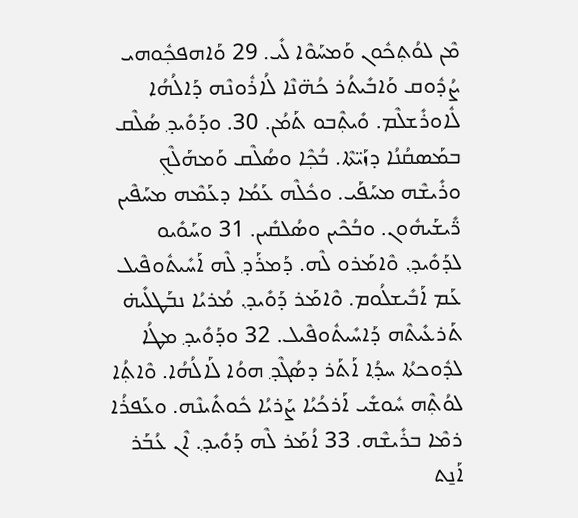ܡܶܢ ܠܘܳܬ݂ܟܽܘܢ ܘܰܡܚܰܘܶܐ ܠܺܝ. 29 ܘܰܐܗܦܟ݂ܽܘܗܝ ܨܳܕܽܘܩ ܘܰܐܒܺܝܬܳܪ ܟܳܗ̈ܢܶܐ ܠܳܐܪܽܘܢܶܗ ܕܰܐ‌ܠܳܗܳܐ ܠܽܐܘܪܺܫܠܶܡ. ܘܺܝܬ݂ܶܒܘ ܬܰܡܳܢ. 30. ܘܕܰܘܺܝܕ݂ ܣܳܠܶܩ ܒܡܰܣܩܳܢܳܐ ܕܙܰܝ̈ܬܶܐ. ܒܳܟ݂ܶܐ ܘܣܳܠܶܩ ܘܰܡܗܰܠܶܟ݂ ܘܪܺܝܫܶܗ ܡܚܰܦܰܝ. ܘܟܽܠܶܗ ܥܰܡܳܐ ܕܥܰܡܶܗ ܡܚܰܦܶܝܢ ܖ̈ܺܝܫܰܝܗܽܘܢ. ܘܒܳܟܶܝܢ ܘܣܳܠܩܺܝܢ. 31 ܘܚܰܘܺܝܘ ܠܕܰܘܺܝܕ݂. ܘܶܐܡܰܪܘ ܠܶܗ. ܕܰܡܪܰܕ݂ ܠܶܗ ܐܰܚܺܝܬܽܘܦܶܝܠ ܥܰܡ ܐܰܒܺܝܫܠܳܘܡ. ܘܶܐܡܰܪ ܕܰܘܺܝܕ݂. ܡܳܪܝܳܐ ܢܒܰܛܠܺܝܗ̇ ܬܰܪܥܺܝܬܶܗ ܕܰܐܚܺܝܬܽܘܦܶܝܠ. 32 ܘܕܰܘܺܝܕ݂ ܡܛܳܐ ܠܕܽܘܟܬܳܐ ܚܕ݂ܳܐ ܐܰܬܰܪ ܕܣܳܓܶܕ݂ ܗܘܳܐ ܠܰܐܠܳܗܳܐ. ܘܶܐܬ݂ܳܐ ܠܘܳܬ݂ܶܗ ܚܽܘܫܺܝ ܐܰܪܟܳܝܳܐ ܨܰܪܝܳܐ ܟܽܘܬܺܝܢܶܗ. ܘܥܰܦܪܳܐ ܪܡܶܐ ܒܪܺܝܫܶܗ. 33 ܐܳܡܰܪ ܠܶܗ ܕܰܘܺܝܕ݂. ܐܶܢ ܥܳܒܰܪ ܐܰܢ̱ܬ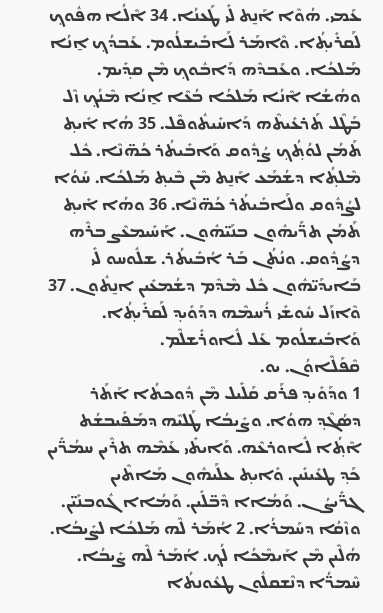ܥܰܡܝ. ܗܳܘܶܐ ܐܰܢ̱ܬ ܠܺܝ ܛܰܥܢܳܐ. 34 ܐܶܠܳܐ ܗܦܽܘܟ݂ ܠܰܩܪܺܝܬ݂ܳܐ. ܘܶܐܡܰܪ ܠܰܐܒܺܝܫܠܳܘܡ. ܥܰܒܕܳܟ݂ ܐ̱ܢܳܐ ܡܰܠܟܳܐ. ܘܥܰܒܕܶܗ ܕܰܐܒܽܘܟ݂ ܡܶܢ ܩܕ݂ܺܝܡ. ܘܗܳܫܳܐ ܐܶܢܳܐ ܡܰܠܟܳܐ ܒܳܥܶܐ ܐ̱ܢܳܐ ܡܶܢܳܟ݂ ܙܶܠ ܒܰܛܶܠ ܬܰܪܥܺܝܬܶܗ ܕܰܐܚܺܝܬܽܘܦܶܠ. 35 ܗܳܐ ܐܺܝܬ݂ ܬܰܡܳܢ ܠܘܳܬ݂ܳܟ݂ ܨܳܕܽܘܩ ܘܰܐܒܺܝܬܳܪ ܟܳܗ̈ܢܶܐ. ܟܽܠ ܡܶܠܬ݂ܳܐ ܕܫܳܡܰܥ ܐܰܢ̱ܬ ܡܶܢ ܒܶܝܬ݂ ܡܰܠܟܳܐ. ܚܰܘܳܐ ܠܨܳܕܽܘܩ ܘܠܰܐܒܺܝܬܳܪ ܟܳܗ̈ܢܶܐ. 36 ܘܗܳܐ ܐܺܝܬ݂ ܬܰܡܳܢ ܬܖ̈ܰܝܗܽܘܢ ܒܢܰܝ̈ܗܽܘܢ. ܐܰܚܺܝܡܥܶܨ ܒܪܶܗ ܕܨܳܕܽܘܩ. ܘܢܳܬܳܢ ܒܰܪ ܐܳܒܺܝܬܳܪ. ܫܠܽܘܚܘ ܠܺܝ ܒܰܐܝܕܰܝ̈ܗܽܘܢ ܟܽܠ ܡܶܕܶܡ ܕܫܳܡܥܺܝܢ ܐܢ̱ܬܽܘܢ. 37 ܘܶܐܙܰܠ ܚܽܘܫܺܝ ܪܳܚܡܶܗ ܕܕܰܘܺܝܕ݂ ܠܰܩܪܺܝܬ݂ܳܐ. ܘܰܐܒܺܝܫܠܳܘܡ ܥܰܠ ܠܽܐܘܪܺܫܠܶܡ.
ܩܶܦܰܠܶܐܘܳܢ. ܝܘ.
1 ܘܕܰܘܺܝܕ݂ ܦܪܰܩ ܩܰܠܺܝܠ ܡܶܢ ܕܽܘܟܬܳܐ ܐܰܬܰܪ ܕܣܳܓܶܕ݂ ܗܘܳܐ. ܘܨܺܝܒܳܐ ܛܰܠܝܶܗ ܕܡܰܦܺܝܒܫܳܬ ܐܶܬ݂ܳܐ ܠܽܐܘܪܥܶܗ. ܘܰܐܝܬܺܝ ܥܰܡܶܗ ܬܪܶܝܢ ܚܡܳܖ̈ܺܝܢ ܟܰܕ݂ ܛܥܺܝܢܺܝܢ. ܘܺܐܝܬ݂ ܥܠܰܝܗܽܘܢ ܡܰܐܬܶܝܢ ܓܖ̈ܺܝܨܳܢ. ܘܰܡܳܐܐ ܕܶܒ̈ܠܺܝܢ. ܘܰܡܳܐܐ ܓܽܘܒܢܺܝ̈ܢ. ܘܙܶܩܳܐ ܕܚܰܡܪܳܐ. 2 ܐܳܡܰܪ ܠܶܗ ܡܰܠܟܳܐ ܠܨܺܝܒܳܐ. ܗܳܠܶܝܢ ܡܶܢ ܐܰܝܡܶܟܳܐ ܠܳܟ݂. ܐܳܡܰܪ ܠܶܗ ܨܺܝܒܳܐ. ܚܶܡܖ̈ܳܐ ܕܢܶܫܩܠܽܘܢ ܛܥܽܘܢܬܳܐ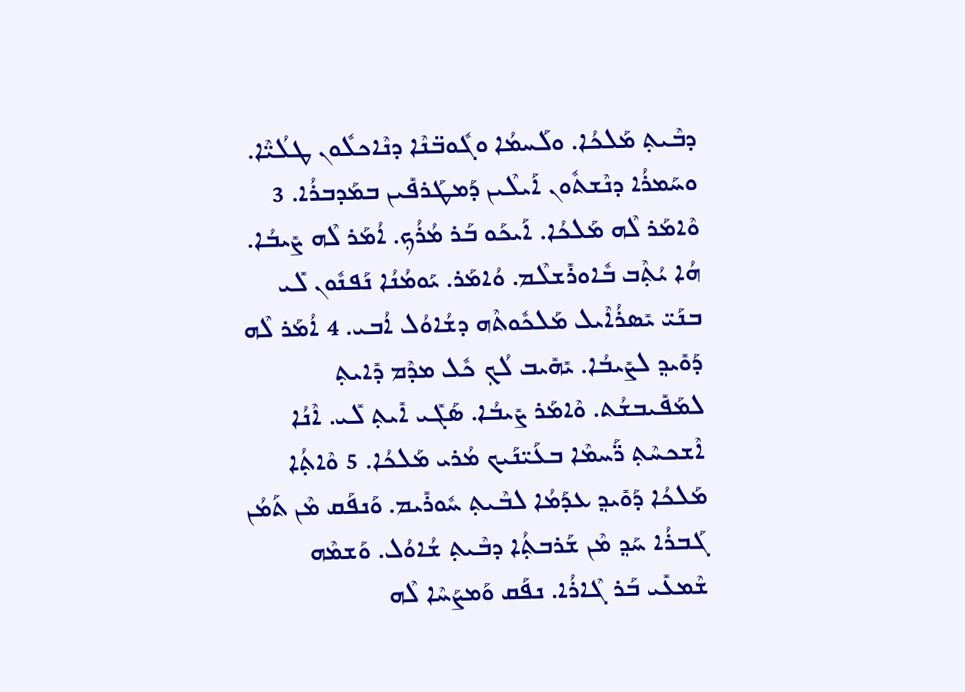ܕܒܶܝܬ݂ ܡܰܠܟܳܐ. ܘܠܰܚܡܳܐ ܘܓܽܘܒ̈ܢܶܐ ܕܢܶܐܟܠܽܘܢ ܛܠܳܝ̈ܶܐ. ܘܚܰܡܪܳܐ ܕܢܶܫܬܽܘܢ ܐܰܝܠܶܝܢ ܕܰܡܛܰܪܦܺܝܢ ܒܡܰܕܒܪܳܐ. 3 ܘܶܐܡܰܪ ܠܶܗ ܡܰܠܟܳܐ. ܐܰܝܟܰܘ ܒܰܪ ܡܳܪܳܟ݂. ܐܳܡܰܪ ܠܶܗ ܨܺܝܒܳܐ. ܗܳܐ ܝܳܬ݂ܶܒ ܒܽܐܘܪܺܫܠܶܡ. ܘܳܐܡܰܪ. ܝܰܘܡܳܢܳܐ ܢܰܦܢܽܘܢ ܠܺܝ ܒܢܰܝ̈ ܝܺܣܪܳܐܶܝܠ ܡܰܠܟܽܘܬܶܗ ܕܫܳܐܘܳܠ ܐܳܒܝ. 4 ܐܳܡܰܪ ܠܶܗ ܕܰܘܺܝܕ݂ ܠܨܺܝܒܳܐ. ܝܺܗܺܝܒ ܠܳܟ݂ ܟܽܠ ܡܕܶܡ ܕܺܐܝܬ݂ ܠܡܰܦܺܝܒܫܳܬ. ܘܶܐܡܰܪ ܨܺܝܒܳܐ. ܣܰܓܺܝ ܐܺܝܬ݂ ܠܺܝ. ܐܶܢܳܐ ܐܶܫܟܚܶܬ݂ ܖ̈ܰܚܡܶܐ ܒܥܰܝ̈ܢܰܝܟ ܡܳܪܝ ܡܰܠܟܳܐ. 5 ܘܶܐܬ݂ܳܐ ܡܰܠܟܳܐ ܕܰܘܺܝܕ݂ ܥܕܰܡܳܐ ܠܒܶܝܬ݂ ܚܽܘܪܺܝܡ. ܘܰܢܦܰܩ ܡܶܢ ܬܰܡܳܢ ܓܰܒܪܳܐ ܚܰܕ݂ ܡܶܢ ܫܰܪܒܬ݂ܳܐ ܕܒܶܝܬ݂ ܫܳܐܘܳܠ. ܘܰܫܡܶܗ ܫܶܡܥܺܝ ܒܰܪ ܓܶܐܪܳܐ. ܢܦܰܩ ܘܰܡܨܰܚܶܐ ܠܶܗ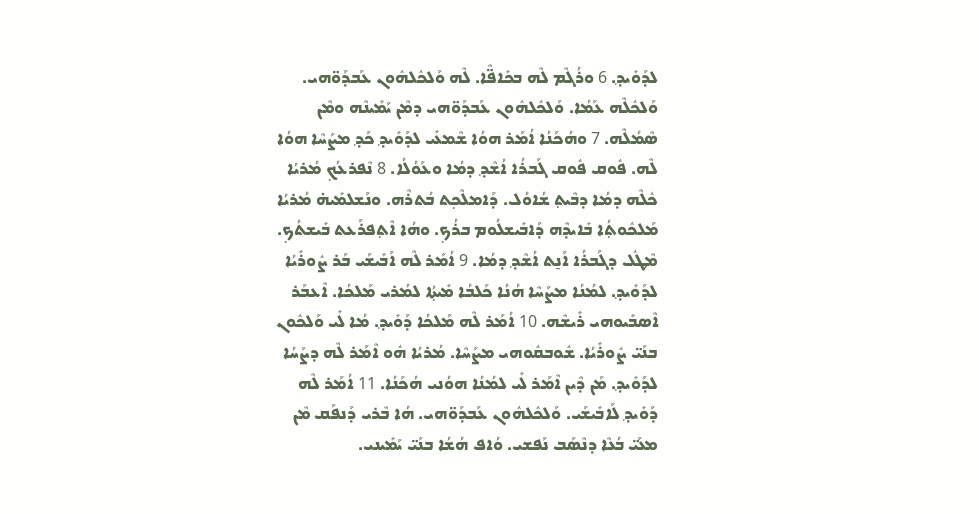ܠܕܰܘܺܝܕ݂. 6 ܘܪܳܓܶܡ ܠܶܗ ܒܟܺܐܦ̈ܶܐ. ܠܶܗ ܘܰܠܟܽܠܗܽܘܢ ܥܰܒܕܰܘ̈ܗܝ. ܘܰܠܟܽܠܶܗ ܥܰܡܳܐ. ܘܰܠܟܽܠܗܽܘܢ ܥܰܒܕܰܘ̈ܗܝ ܕܡܶܢ ܝܰܡܺܝܢܶܗ ܘܡܶܢ ܣܶܡܳܠܶܗ. 7 ܘܗܳܟܰܢܳܐ ܐܳܡܰܪ ܗܘܳܐ ܫܶܡܥܺܝ ܠܕܰܘܺܝܕ݂ ܟܰܕ݂ ܡܨܰܚܶܐ ܗܘܳܐ ܠܶܗ. ܦܽܘܩ ܦܽܘܩ ܓܰܒܪܳܐ ܐܳܫܶܕ݂ ܕܡܳܐ ܘܥܰܘܳܠܳܐ. 8 ܢܶܦܪܥܳܟ݂ ܡܳܪܝܳܐ ܟܽܠܶܗ ܕܡܳܐ ܕܒܶܝܬ݂ ܫܳܐܘܳܠ. ܕܰܐܡܠܶܟ݂ܬ ܒܳܬܪܶܗ. ܘܢܰܫܠܡܺܝܗ̇ ܡܳܪܝܳܐ ܡܰܠܟܽܘܬ݂ܳܐ ܒܺܐܝܕܶܗ ܕܰܐܒܺܝܫܠܳܘܡ ܒܪܳܟ݂. ܘܗܳܐ ܐܶܬ݂ܦܪܰܥܬ ܒܺܝܫܬܳܟ݂. ܡܶܛܽܠ ܕܓܰܒܪܳܐ ܐܰܢ̱ܬ ܐܳܫܶܕ݂ ܕܡܳܐ. 9 ܐܳܡܰܪ ܠܶܗ ܐܰܒܺܝܫܰܝ ܒܰܪ ܨܽܘܪܺܝܳܐ ܠܕܰܘܺܝܕ݂. ܠܡܳܢܳܐ ܡܨܰܚܶܐ ܗܳܢܳܐ ܟܰܠܒܳܐ ܡܺܝܬ݂ܳܐ ܠܡܳܪܝ ܡܰܠܟܳܐ. ܐܶܥܒܰܪ ܐܶܣܒܺܝܘܗܝ ܪܺܝܫܶܗ. 10 ܐܳܡܰܪ ܠܶܗ ܡܰܠܟܳܐ ܕܰܘܺܝܕ݂. ܡܳܐ ܠܺܝ ܘܰܠܟܽܘܢ ܒܢܰܝ̈ ܨܽܘܪܺܝܳܐ. ܫܽܘܒܩܽܘܗܝ ܡܨܰܚܶܐ. ܡܳܪܝܳܐ ܗܽܘ ܐܶܡܰܪ ܠܶܗ ܕܨܰܚܳܐ ܠܕܰܘܺܝܕ݂. ܡܰܢ ܕܶܝܢ ܐܶܡܰܪ ܠܺܝ ܠܡܳܢܳܐ ܗܘܳܢܝ ܗܳܟܰܢܳܐ. 11 ܐܳܡܰܪ ܠܶܗ ܕܰܘܺܝܕ݂ ܠܰܐܒܺܝܫܰܝ. ܘܰܠܟܽܠܗܽܘܢ ܥܰܒܕܰܘ̈ܗܝ. ܗܳܐ ܒܶܪܝ ܕܰܢܦܰܩ ܡܶܢ ܡܥܰܝ̈ ܒܳܥܶܐ ܕܢܶܣܰܒ ܢܰܦܫܝ. ܘܳܐܦ ܗܳܫܳܐ ܒܢܰܝ̈ ܝܰܡܺܝܢܝ.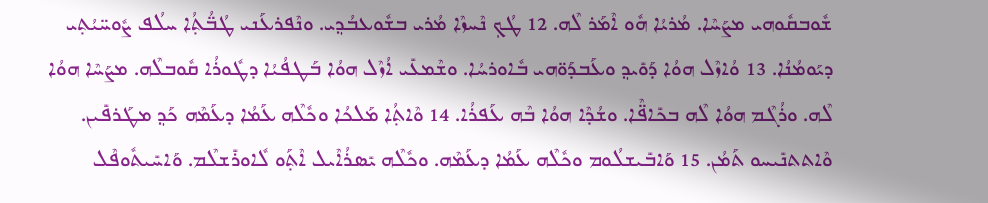ܫܽܘܒܩܽܘܗܝ ܡܨܰܚܶܐ. ܡܳܪܝܳܐ ܗܽܘ ܐܶܡܰܪ ܠܶܗ. 12 ܛܳܟ݂ ܢܶܚܙܶܐ ܡܳܪܝ ܒܫܽܘܥܒܳܕ݂ܝ. ܘܢܶܦܪܥܰܢܝ ܛܳܒ̈ܳܬ݂ܳܐ ܚܠܳܦ ܨܽܘܚ̈ܝܳܬ݂ܝ ܕܝܰܘܡܳܢܳܐ. 13 ܘܳܐܙܶܠ ܗܘܳܐ ܕܰܘܺܝܕ݂ ܘܥܰܒܕܰܘ̈ܗܝ ܒܽܐܘܪܚܳܐ. ܘܫܶܡܥܺܝ ܐܳܙܶܠ ܗܘܳܐ ܒܰܛܦܳܝܳܐ ܕܛܽܘܪܳܐ ܩܽܘܒܠܶܗ. ܡܨܰܚܶܐ ܗܘܳܐ ܠܶܗ. ܘܪܳܓܶܡ ܗܘܳܐ ܠܶܗ ܒܟܺܐܦ̈ܶܐ. ܘܫܳܕܶܐ ܗܘܳܐ ܒܶܗ ܥܰܦܪܳܐ. 14 ܘܶܐܬ݂ܳܐ ܡܰܠܟܳܐ ܘܟܽܠܶܗ ܥܰܡܳܐ ܕܥܰܡܶܗ ܟܰܕ݂ ܡܛܰܪܦܺܝܢ. ܘܶܐܬܬܢܺܝܚܘ ܬܰܡܳܢ. 15 ܘܰܐܒܺܝܫܠܳܘܡ ܘܟܽܠܶܗ ܥܰܡܳܐ ܕܥܰܡܶܗ. ܘܟܽܠܶܗ ܝܺܣܪܳܐܶܝܠ ܐܶܬ݂ܰܘ ܠܽܐܘܪܺܫܠܶܡ. ܘܰܐܚܺܝܬܽܘܦܶܠ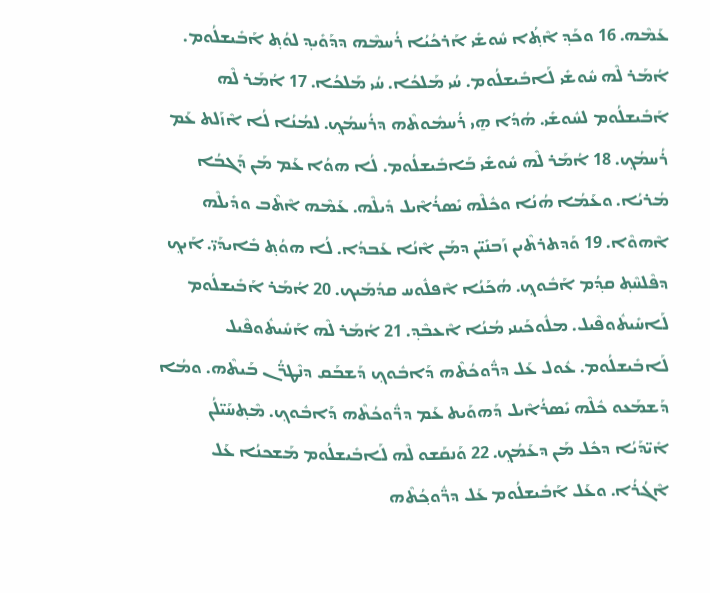ܥܰܡܶܗ. 16 ܘܟܰܕ݂ ܐܶܬ݂ܳܐ ܚܽܘܫܺܝ ܐܰܪܟܳܝܳܐ ܪܳܚܡܶܗ ܕܕܰܘܺܝܕ݂ ܠܘܳܬ݂ ܐܰܒܺܝܫܠܳܘܡ. ܐܳܡܰܪ ܠܶܗ ܚܽܘܫܺܝ ܠܰܐܒܺܝܫܠܳܘܡ. ܚܳܝ ܡܰܠܟܳܐ. ܚܳܝ ܡܰܠܟܳܐ. 17 ܐܳܡܰܪ ܠܶܗ ܐܰܒܺܝܫܠܳܘܡ ܠܚܽܘܫܺܝ. ܗܳܕܳܐ ܗ̱ܝ ܪܳܚܡܽܘܬܶܗ ܕܪܳܚܡܳܟ݂. ܠܡܳܢܳܐ ܠܳܐ ܐܶܙܰܠܬ ܥܰܡ ܪܳܚܡܳܟ݂. 18 ܐܳܡܰܪ ܠܶܗ ܚܽܘܫܺܝ ܒܰܐܒܺܝܫܠܳܘܡ. ܠܳܐ ܗܘܳܐ ܥܰܡ ܡܰܢ ܕܰܓܒܳܐ ܡܳܪܝܳܐ. ܘܥܰܡܳܐ ܗܳܢܳܐ ܘܟܽܠܶܗ ܝܺܣܪܳܐܶܝܠ ܕܺܝܠܶܗ. ܥܰܡܶܗ ܐܶܬܶܒ ܘܕܺܝܠܶܗ ܐܶܗܘܶܐ. 19 ܘܰܕܬܪܬܶܝܢ ܙܰܒܢܺܝ̈ܢ ܕܡܰܢ ܐܶܢܳܐ ܥܰܒܕܳܐ. ܠܳܐ ܗܘܳܬ݂ ܒܺܐܝܕܰܝ̈. ܐܰܝܟ݂ ܕܦܶܠܚܶܬ݂ ܩܕ݂ܳܡ ܐܰܒܽܘܟ݂. ܗܳܟܰܢܳܐ ܐܶܦܠܽܘܚ ܩܕܳܡܰܝܟ. 20 ܐܳܡܰܪ ܐܰܒܺܝܫܠܳܘܡ ܠܰܐܚܺܝܬܽܘܦܶܝܠ. ܡܠܽܘܟܰܝܢܝ ܡܳܢܳܐ ܐܶܥܒܶܕ݂. 21 ܐܳܡܰܪ ܠܶܗ ܐܰܚܺܝܬܽܘܦܶܝܠ ܠܰܐܒܺܝܫܠܳܘܡ. ܥܽܘܠ ܥܰܠ ܕܖ̈ܽܘܟܳܬܶܗ ܕܰܐܒܽܘܟ݂ ܕܰܫܒܰܩ ܕܢܶܛܖ̈ܳܢ ܒܰܝܬܶܗ. ܘܡܳܐ ܕܰܫܡܰܥܘ ܟܽܠܶܗ ܝܺܣܪܳܐܶܝܠ ܕܰܗܘܰܝܬ ܥܰܡ ܕܖ̈ܽܘܟܳܬܶܗ ܕܰܐܒܽܘܟ݂. ܡܶܬ݂ܚܰܝ̈ܠܳܢ ܐܺܝ̈ܕܰܝܳܐ ܕܟܽܠ ܡܰܢ ܕܥܰܡܳܟ݂. 22 ܘܰܢܩܰܫܘ ܠܶܗ ܠܰܐܒܺܝܫܠܳܘܡ ܡܰܫܟܢܳܐ ܥܰܠ ܐܶܓܳܪܳܐ. ܘܥܰܠ ܐܰܒܺܝܫܠܳܘܡ ܥܰܠ ܕܖ̈ܽܘܟ݂ܳܬܶܗ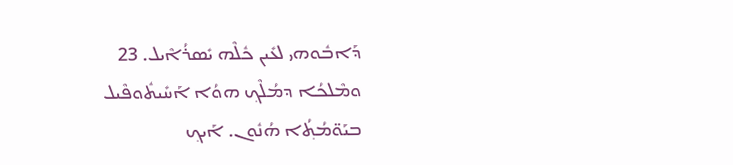ܕܰܐܒܽܘܗܝ ܠܥܺܝܢ ܟܽܠܶܗ ܝܺܣܪܳܐܶܝܠ. 23 ܘܡܶܠܟܳܐ ܕܡܳܠܶܟ݂ ܗܘܳܐ ܐܰܚܺܝܬܽܘܦܶܝܠ ܒܝܰܘ̈ܡܳܬ݂ܳܐ ܗܳܢܽܘܢ. ܐܰܝܟ݂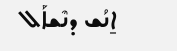ܐ̱ܢܳܫ ܕܢܶܫܐܰܠ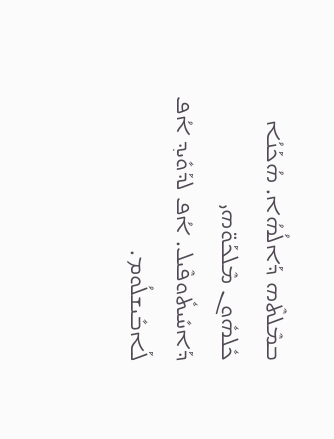ܒܡܶܠܬܶܗ ܕܰܐ‌ܠܳܗܳܐ. ܗܳܟܰܢܳܐ ܟܽܠܗܽܘܢ ܡܶܠܟܰܘ̈ܗܝ ܕܰܐܚܺܝܬܽܘܦܶܝܠ. ܐܳܦ ܠܕܰܘܺܝܕ݂ ܐܳܦ ܠܰܐܒܺܝܫܠܳܘܡ.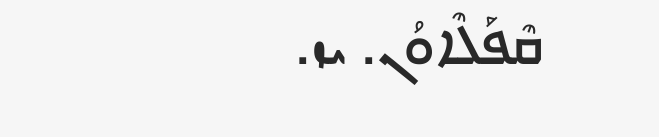ܩܶܦܰܠܶܐܘܳܢ. ܝܙ.